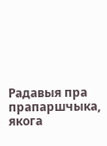Радавыя пра прапаршчыка, якога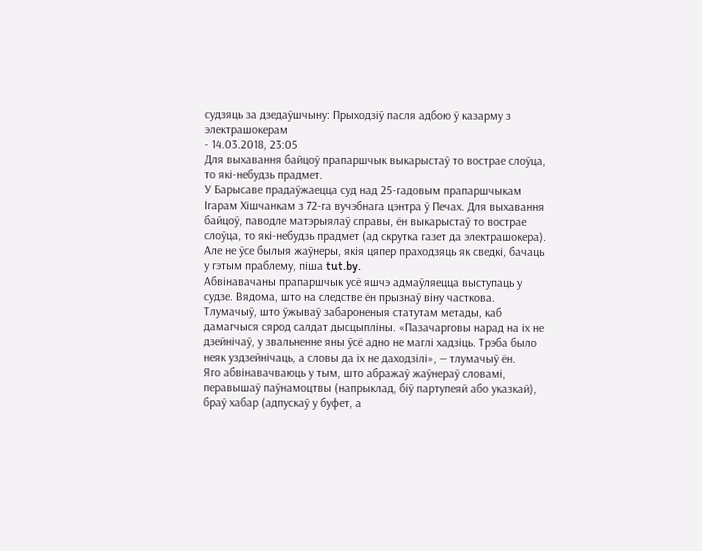судзяць за дзедаўшчыну: Прыходзіў пасля адбою ў казарму з электрашокерам
- 14.03.2018, 23:05
Для выхавання байцоў прапаршчык выкарыстаў то вострае слоўца, то які-небудзь прадмет.
У Барысаве прадаўжаецца суд над 25-гадовым прапаршчыкам Ігарам Хішчанкам з 72-га вучэбнага цэнтра ў Печах. Для выхавання байцоў, паводле матэрыялаў справы, ён выкарыстаў то вострае слоўца, то які-небудзь прадмет (ад скрутка газет да электрашокера). Але не ўсе былыя жаўнеры, якія цяпер праходзяць як сведкі, бачаць у гэтым праблему, піша tut.by.
Абвінавачаны прапаршчык усё яшчэ адмаўляецца выступаць у судзе. Вядома, што на следстве ён прызнаў віну часткова. Тлумачыў, што ўжываў забароненыя статутам метады, каб дамагчыся сярод салдат дысцыпліны. «Пазачарговы нарад на іх не дзейнічаў, у звальненне яны ўсё адно не маглі хадзіць. Трэба было неяк уздзейнічаць, а словы да іх не даходзілі», — тлумачыў ён.
Яго абвінавачваюць у тым, што абражаў жаўнераў словамі, перавышаў паўнамоцтвы (напрыклад, біў партупеяй або указкай), браў хабар (адпускаў у буфет, а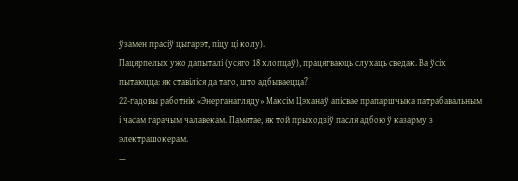ўзамен прасіў цыгарэт, піцу ці колу).
Пацярпелых ужо дапыталі (усяго 18 хлопцаў), працягваюць слухаць сведак. Ва ўсіх пытаюцца: як ставіліся да таго, што адбываецца?
22-гадовы работнік «Энерганагляду» Максім Цэханаў апісвае прапаршчыка патрабавальным і часам гарачым чалавекам. Памятае, як той прыходзіў пасля адбою ў казарму з электрашокерам.
—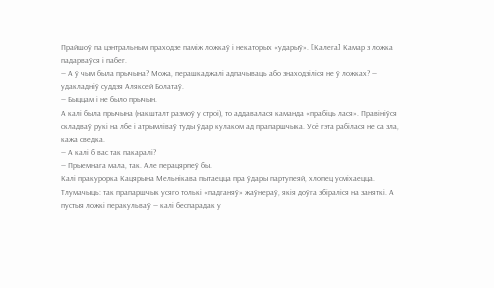Прайшоў па цэнтральным праходзе паміж ложкаў і некаторых «ударыў». [Калега] Камар з ложка падарваўся і пабег.
— А ў чым была прычына? Можа, перашкаджалі адпачываць або знаходзіліся не ў ложках? — удакладніў суддзя Аляксей Болатаў.
— Быццам і не было прычын.
А калі была прычына (накшталт размоў у строі), то аддавалася каманда «прабіць лася». Правініўся складваў рукі на лбе і атрымліваў туды ўдар кулаком ад прапаршчыка. Усё гэта рабілася не са зла, кажа сведка.
— А калі б вас так пакаралі?
— Прыемнага мала, так. Але перацярпеў бы.
Калі пракурорка Кацярына Мельнікава пытаецца пра ўдары партупеяй, хлопец усміхаецца. Тлумачыць: так прапаршчык усяго толькі «падганяў» жаўнераў, якія доўга збіраліся на заняткі. А пустыя ложкі перакульваў — калі беспарадак у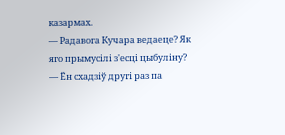казармах.
— Радавога Кучара ведаеце? Як яго прымусілі з'есці цыбуліну?
— Ён схадзіў другі раз па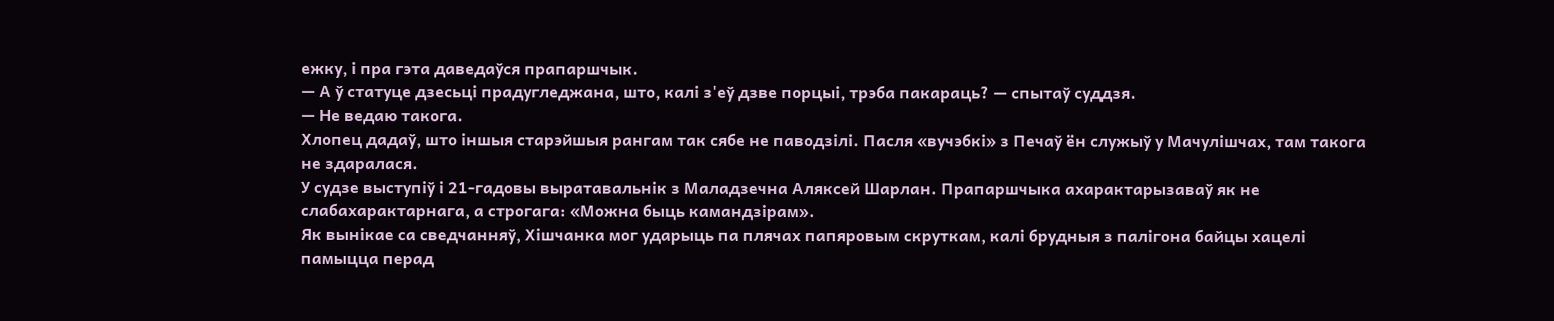ежку, і пра гэта даведаўся прапаршчык.
— А ў статуце дзесьці прадугледжана, што, калі з'еў дзве порцыі, трэба пакараць? — спытаў суддзя.
— Не ведаю такога.
Хлопец дадаў, што іншыя старэйшыя рангам так сябе не паводзілі. Пасля «вучэбкі» з Печаў ён служыў у Мачулішчах, там такога не здаралася.
У судзе выступіў і 21-гадовы выратавальнік з Маладзечна Аляксей Шарлан. Прапаршчыка ахарактарызаваў як не слабахарактарнага, а строгага: «Можна быць камандзірам».
Як вынікае са сведчанняў, Хішчанка мог ударыць па плячах папяровым скруткам, калі брудныя з палігона байцы хацелі памыцца перад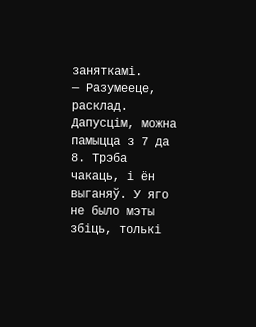заняткамі.
— Разумееце, расклад. Дапусцім, можна памыцца з 7 да 8. Трэба чакаць, і ён выганяў. У яго не было мэты збіць, толькі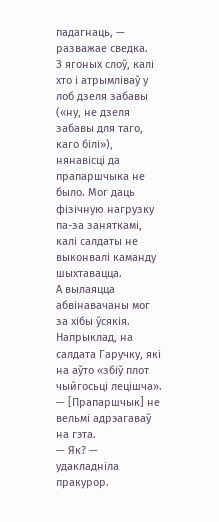падагнаць, — разважае сведка.
З ягоных слоў, калі хто і атрымліваў у лоб дзеля забавы («ну, не дзеля забавы для таго, каго білі»), нянавісці да прапаршчыка не было. Мог даць фізічную нагрузку па-за заняткамі, калі салдаты не выконвалі каманду шыхтавацца.
А вылаяцца абвінавачаны мог за хібы ўсякія. Напрыклад, на салдата Гаручку, які на аўто «збіў плот чыйгосьці лецішча».
— [Прапаршчык] не вельмі адрэагаваў на гэта.
— Як? — удакладніла пракурор.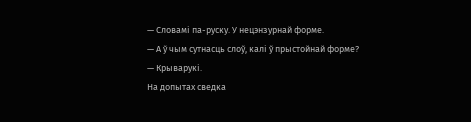— Словамі па-руску. У нецэнзурнай форме.
— А ў чым сутнасць слоў, калі ў прыстойнай форме?
— Крыварукі.
На допытах сведка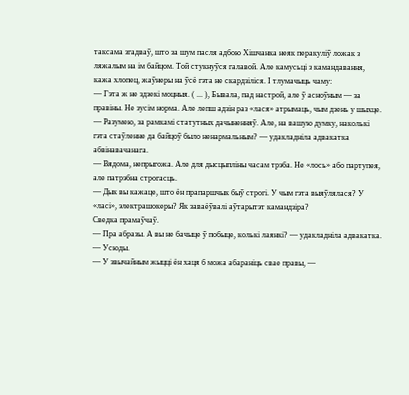таксама згадваў, што за шум пасля адбою Хішчанка неяк перакуліў ложак з ляжалым на ім байцом. Той стукнуўся галавой. Але камусьці з камандавання, кажа хлопец, жаўнеры на ўсё гэта не скардзіліся. І тлумачыць чаму:
— Гэта ж не здзекі моцныя. ( ... ), Бывала, пад настрой, але ў асноўным — за правіны. Не зусім норма. Але лепш адзін раз «лася» атрымаць, чым дзень у шыхце.
— Разумею, за рамкамі статутных дачыненняў. Але, на вашую думку, наколькі гэта стаўленне да байцоў было ненармальным? — удакладніла адвакатка абвінавачанага.
— Вядома, непрыгожа. Але для дысцыпліны часам трэба. Не «лось» або партупея, але патрэбна строгасць.
— Дык вы кажаце, што ён прапаршчык быў строгі. У чым гэта выяўлялася? У «ласі», электрашокеры? Як заваёўвалі аўтарытэт камандзіра?
Сведка прамаўчаў.
— Пра абразы. А вы не бачыце ў побыце, колькі лаянкі? — удакладніла адвакатка.
— Усюды.
— У звычайным жыцці ён хаця б можа абараніць свае правы, —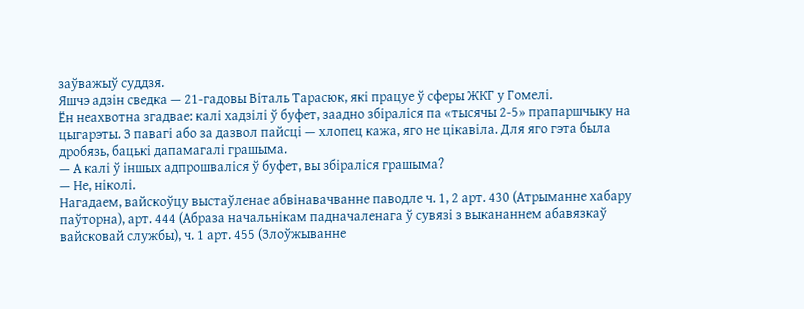заўважыў суддзя.
Яшчэ адзін сведка — 21-гадовы Віталь Тарасюк, які працуе ў сферы ЖКГ у Гомелі.
Ён неахвотна згадвае: калі хадзілі ў буфет, заадно збіраліся па «тысячы 2-5» прапаршчыку на цыгарэты. З павагі або за дазвол пайсці — хлопец кажа, яго не цікавіла. Для яго гэта была дробязь, бацькі дапамагалі грашыма.
— А калі ў іншых адпрошваліся ў буфет, вы збіраліся грашыма?
— Не, ніколі.
Нагадаем, вайскоўцу выстаўленае абвінавачванне паводле ч. 1, 2 арт. 430 (Атрыманне хабару паўторна), арт. 444 (Абраза начальнікам падначаленага ў сувязі з выкананнем абавязкаў вайсковай службы), ч. 1 арт. 455 (Злоўжыванне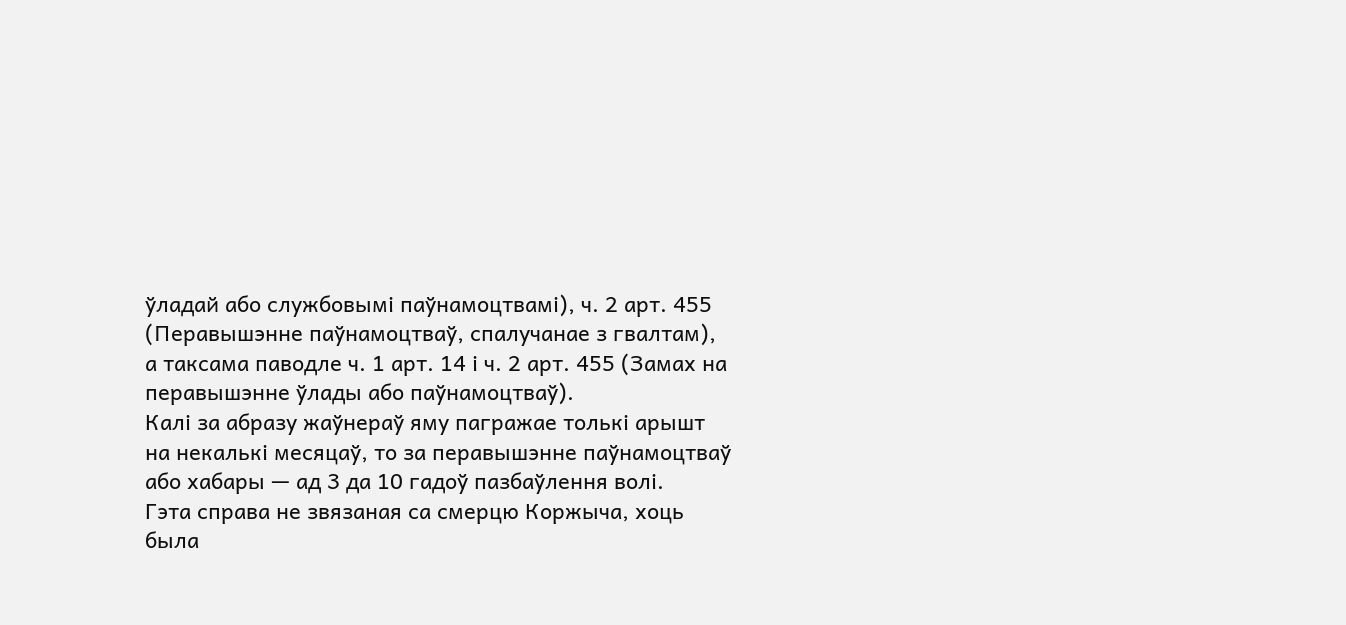ўладай або службовымі паўнамоцтвамі), ч. 2 арт. 455 (Перавышэнне паўнамоцтваў, спалучанае з гвалтам), а таксама паводле ч. 1 арт. 14 і ч. 2 арт. 455 (Замах на перавышэнне ўлады або паўнамоцтваў).
Калі за абразу жаўнераў яму пагражае толькі арышт на некалькі месяцаў, то за перавышэнне паўнамоцтваў або хабары — ад 3 да 10 гадоў пазбаўлення волі.
Гэта справа не звязаная са смерцю Коржыча, хоць была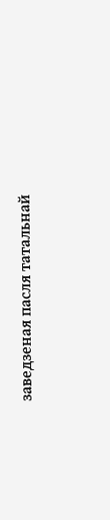заведзеная пасля татальнай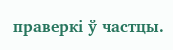праверкі ў частцы.